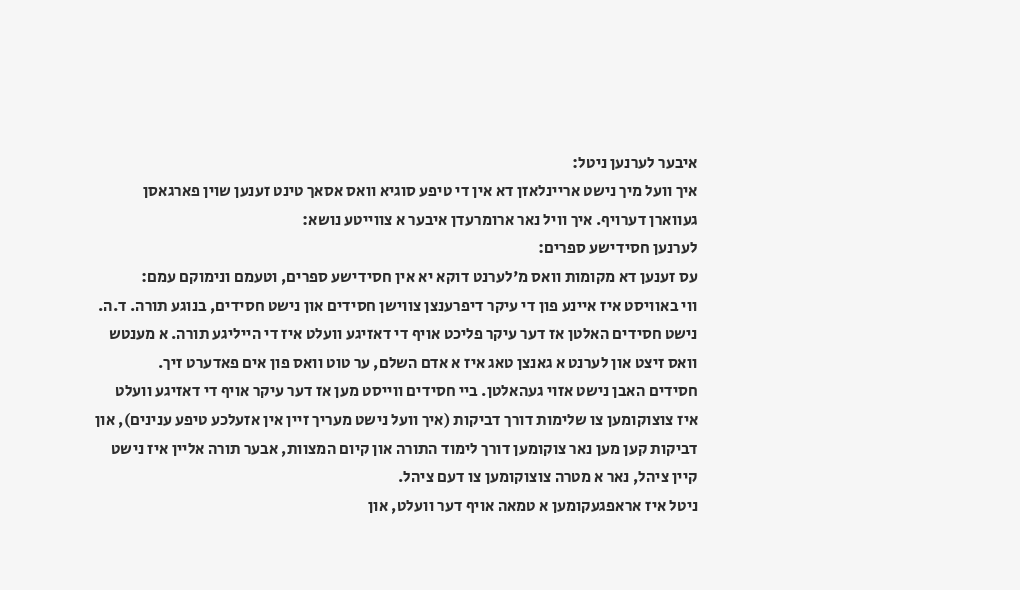איבער לערנען ניטל:
איך וועל מיך נישט אריינלאזן דא אין די טיפע סוגיא וואס אסאך טינט זענען שוין פארגאסן געווארן דערויף. איך וויל נאר ארומרעדן איבער א צווייטע נושא:
לערנען חסידישע ספרים:
עס זענען דא מקומות וואס מ'לערנט דוקא יא אין חסידישע ספרים, וטעמם ונימוקם עמם:
ווי באוויסט איז איינע פון די עיקר דיפרענצן צווישן חסידים און נישט חסידים, בנוגע תורה. ד.ה. נישט חסידים האלטן אז דער עיקר פליכט אויף די דאזיגע וועלט איז די הייליגע תורה. א מענטש וואס זיצט און לערנט א גאנצן טאג איז א אדם השלם, ער טוט וואס פון אים פאדערט זיך.
חסידים האבן נישט אזוי געהאלטן. ביי חסידים ווייסט מען אז דער עיקר אויף די דאזיגע וועלט איז צוצוקומען צו שלימות דורך דביקות (איך וועל נישט מעריך זיין אין אזעלכע טיפע ענינים), און דביקות קען מען נאר צוקומען דורך לימוד התורה און קיום המצוות, אבער תורה אליין איז נישט קיין ציהל, נאר א מטרה צוצוקומען צו דעם ציהל.
ניטל איז אראפגעקומען א טמאה אויף דער וועלט, און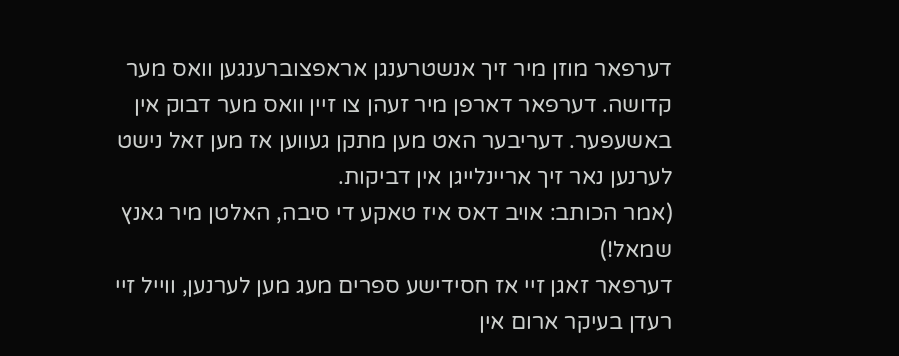דערפאר מוזן מיר זיך אנשטרענגן אראפצוברענגען וואס מער קדושה. דערפאר דארפן מיר זעהן צו זיין וואס מער דבוק אין באשעפער. דעריבער האט מען מתקן געווען אז מען זאל נישט לערנען נאר זיך אריינלייגן אין דביקות.
(אמר הכותב: אויב דאס איז טאקע די סיבה, האלטן מיר גאנץ שמאל!)
דערפאר זאגן זיי אז חסידישע ספרים מעג מען לערנען, ווייל זיי רעדן בעיקר ארום אין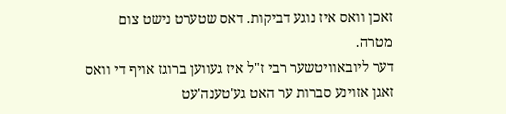זאכן וואס איז נוגע דביקות. דאס שטערט נישט צום מטרה.
דער ליובאוויטשער רבי ז"ל איז געווען ברוגז אויף די וואס זאגן אזוינע סברות ער האט גע'טענה'עט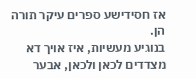אז חסידישע ספרים עיקר תורה הן.
בנוגיע מעשיות, איז אויך דא מצדדים לכאן ולכאן, אבער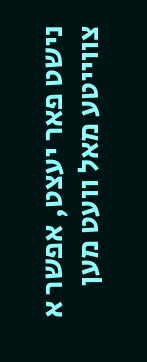נישט פאר יעצט, אפשר א צווייטע מאל וועט מען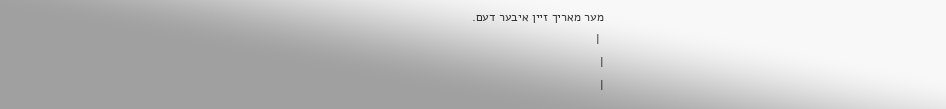מער מאריך זיין איבער דעם.
 |
|
|